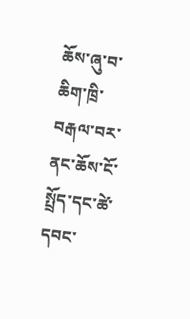ཆོས་ཞུ་བ་ཆིག་ཁྲི་བརྒལ་བར་ནང་ཆོས་ངོ་སྤྲོད་དང་ཚེ་དབང་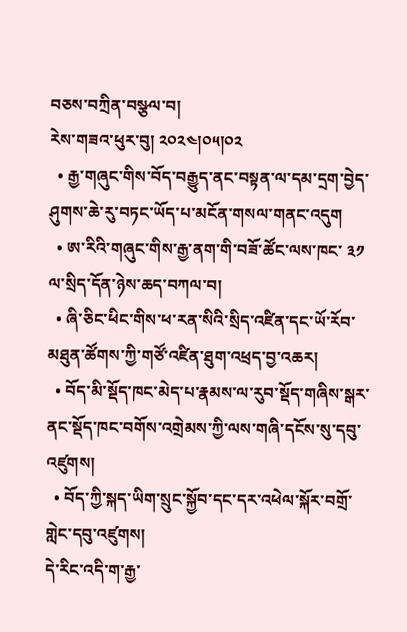བཅས་བཀྲིན་བསྩལ་བ།
རེས་གཟའ་ཕུར་བུ། ༢༠༢༤།༠༥།༠༢
  • རྒྱ་གཞུང་གིས་བོད་བརྒྱུད་ནང་བསྟན་ལ་དམ་དྲག་བྱེད་ཤུགས་ཆེ་རུ་བཏང་ཡོད་པ་མངོན་གསལ་གནང་འདུག
  • ཨ་རིའི་གཞུང་གིས་རྒྱ་ནག་གི་བཟོ་ཚོང་ལས་ཁང་ ༣༡ ལ་སྲིད་དོན་ཉེས་ཆད་བཀལ་བ།
  • ཞི་ཅིང་ཕིང་གིས་ཕ་རན་སིའི་སྲིད་འཛིན་དང་ཡོ་རོབ་མཐུན་ཚོགས་ཀྱི་གཙོ་འཛིན་ཐུག་འཕྲད་བྱ་འཆར།
  • བོད་མི་སྡོད་ཁང་མེད་པ་རྣམས་ལ་རུབ་སྡོད་གཞིས་སྒར་ནང་སྡོད་ཁང་བགོས་འགྲེམས་ཀྱི་ལས་གཞི་དངོས་སུ་དབུ་འཛུགས།
  • བོད་ཀྱི་སྐད་ཡིག་སྲུང་སྐྱོབ་དང་དར་འཕེལ་སྐོར་བགྲོ་གླེང་དབུ་འཛུགས།
དེ་རིང་འདི་ག་རྒྱ་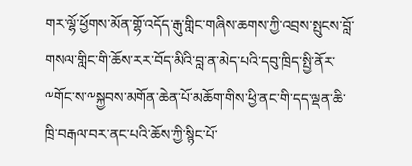གར་ལྷོ་ཕྱོགས་མོན་གྷོ་འདོད་རྒུ་གླིང་གཞིས་ཆགས་ཀྱི་འབྲས་སྤུངས་བློ་གསལ་གླིང་གི་ཆོས་རར་བོད་མིའི་བླ་ན་མེད་པའི་དབུ་ཁྲིད་སྤྱི་ནོར་༸གོང་ས་༸སྐྱབས་མགོན་ཆེན་པོ་མཆོག་གིས་ཕྱི་ནང་གི་དད་ལྡན་ཆི་ཁྲི་བརྒལ་བར་ནང་པའི་ཆོས་ཀྱི་སྙིང་པོ་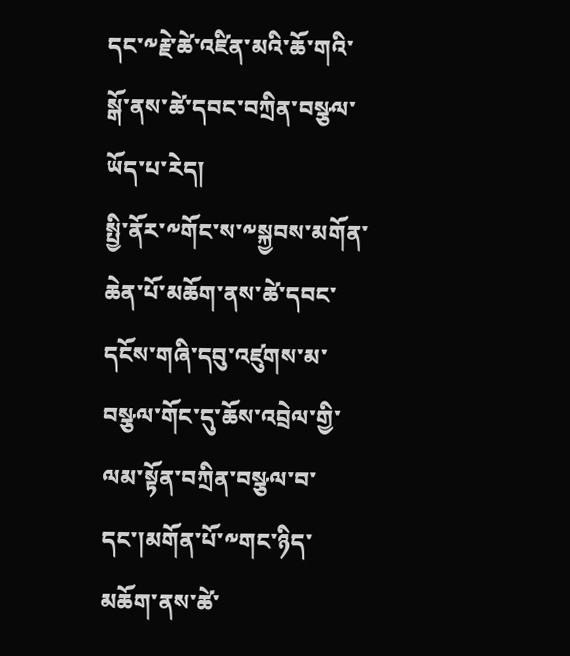དང་༸རྗེ་ཚེ་འཛིན་མའི་ཆོ་གའི་སྒོ་ནས་ཚེ་དབང་བཀྲིན་བསྩལ་ཡོད་པ་རེད།
སྤྱི་ནོར་༸གོང་ས་༸སྐྱབས་མགོན་ཆེན་པོ་མཆོག་ནས་ཚེ་དབང་དངོས་གཞི་དབུ་འཛུགས་མ་བསྩལ་གོང་དུ་ཆོས་འབྲེལ་གྱི་ལམ་སྟོན་བཀྲིན་བསྩལ་བ་དང་།མགོན་པོ་༸གང་ཉིད་མཆོག་ནས་ཚེ་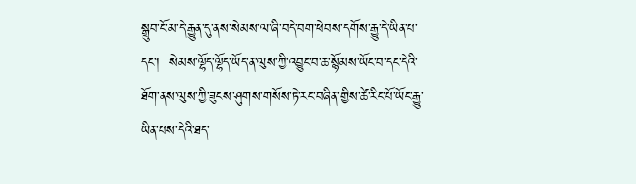སྒྲུབ་ངོ་མ་དེ་རྒྱུན་དུ་ནས་སེམས་ལ་ཞི་བདེ་བག་ཕེབས་དགོས་རྒྱུ་དེ་ཡིན་པ་དང་།  སེམས་ལྷོད་ལྷོད་ཡོད་ན་ལུས་ཀྱི་འབྱུང་བ་ཆ་སྙོམས་ཡོང་བ་དང་དེའི་ཐོག་ནས་ལུས་ཀྱི་ཟུངས་ཤུགས་གསོས་ཏེ་རང་བཞིན་གྱིས་ཚེ་རིང་པོ་ཡོང་རྒྱུ་ཡིན་པས་དེའི་ཐད་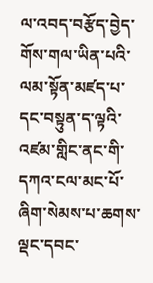ལ་འབད་བརྩོད་བྱེད་གོས་གལ་ཡིན་པའི་  ལམ་སྟོན་མཛད་པ་དང་བསྟུན་ད་ལྟའི་འཛམ་གླིང་ནང་གི་དཀའ་ངལ་མང་པོ་ཞིག་སེམས་པ་ཆགས་ལྡང་དབང་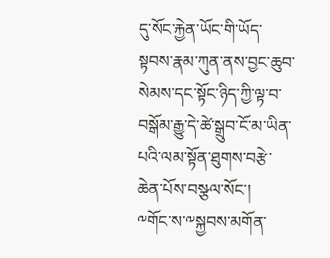དུ་སོང་རྐྱེན་ཡོང་གི་ཡོད་སྟབས་རྣམ་ཀུན་ནས་བྱང་ཆུབ་སེམས་དང་སྟོང་ཉིད་ཀྱི་ལྟ་བ་བསྒོམ་རྒྱུ་དེ་ཚེ་སྒྲུབ་ངོ་མ་ཡིན་པའི་ལམ་སྟོན་ཐུགས་བརྩེ་ཆེན་པོས་བསྩལ་སོང་།
༸གོང་ས་༸སྐྱབས་མགོན་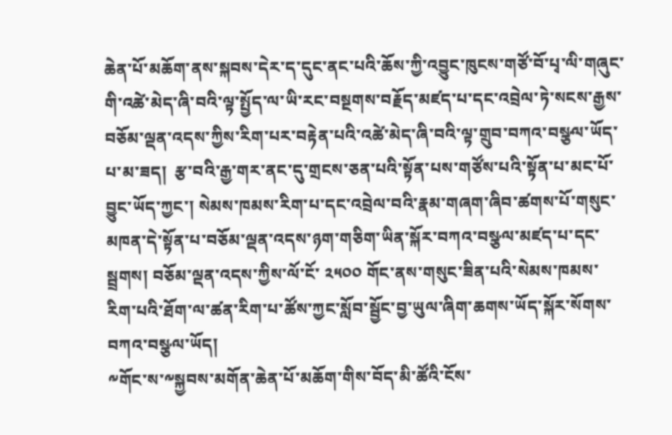ཆེན་པོ་མཆོག་ནས་སྐབས་དེར་ད་དུང་ནང་པའི་ཆོས་ཀྱི་འབྱུང་ཁུངས་གཙོ་བོ་པྭ་ལི་གཞུང་གི་འཚེ་མེད་ཞི་བའི་ལྟ་སྤྱོད་ལ་ཡི་རང་བསྔགས་བརྗོད་མཛད་པ་དང་འབྲེལ་ཏེ་སངས་རྒྱས་བཅོམ་ལྡན་འདས་ཀྱིས་རིག་པར་བརྟེན་པའི་འཚེ་མེད་ཞི་བའི་ལྟ་གྲུབ་བཀའ་བསྩལ་ཡོད་པ་མ་ཟད།  རྩ་བའི་རྒྱ་གར་ནང་དུ་གྲངས་ཅན་པའི་སྟོན་པས་གཙོས་པའི་སྟོན་པ་མང་པོ་བྱུང་ཡོད་ཀྱང་། སེམས་ཁམས་རིག་པ་དང་འབྲེལ་བའི་རྣམ་གཞག་ཞིབ་ཚགས་པོ་གསུང་མཁན་དེ་སྟོན་པ་བཅོམ་ལྡན་འདས་ཉག་གཅིག་ཡིན་སྐོར་བཀའ་བསྩལ་མཛད་པ་དང་སྦྲགས། བཅོམ་ལྡན་འདས་ཀྱིས་ལོ་ངོ་ ༢༥༠༠ གོང་ནས་གསུང་ཟིན་པའི་སེམས་ཁམས་རིག་པའི་ཐོག་ལ་ཚན་རིག་པ་ཚོས་ཀྱང་སློབ་སྦྱོང་བྱ་ཡུལ་ཞིག་ཆགས་ཡོད་སྐོར་སོགས་བཀའ་བསྩལ་ཡོད།
༸གོང་ས་༸སྐྱབས་མགོན་ཆེན་པོ་མཆོག་གིས་བོད་མི་ཚོའི་ངོས་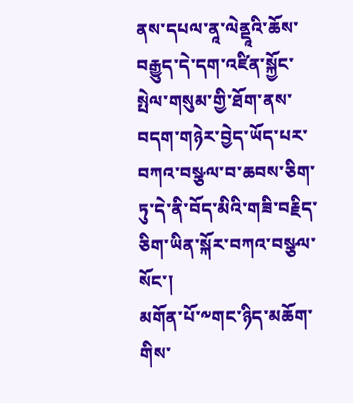ནས་དཔལ་ནཱ་ལེནྡཱའི་ཆོས་བརྒྱུད་དེ་དག་འཛིན་སྐྱོང་སྤེལ་གསུམ་གྱི་ཐོག་ནས་བདག་གཉེར་བྱེད་ཡོད་པར་བཀའ་བསྩལ་བ་ཆབས་ཅིག་ཏུ་དེ་ནི་བོད་མིའི་གཟི་བརྗིད་ཅིག་ཡིན་སྐོར་བཀའ་བསྩལ་སོང་།
མགོན་པོ་༸གང་ཉིད་མཆོག་གིས་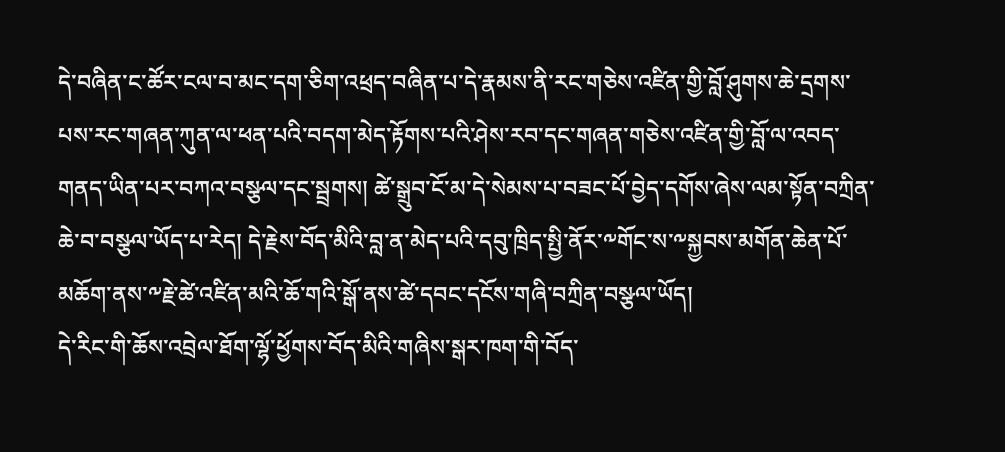དེ་བཞིན་ང་ཚོར་ངལ་བ་མང་དག་ཅིག་འཕྲད་བཞིན་པ་དེ་རྣམས་ནི་རང་གཅེས་འཛིན་གྱི་བློ་ཤུགས་ཆེ་དྲགས་པས་རང་གཞན་ཀུན་ལ་ཕན་པའི་བདག་མེད་རྟོགས་པའི་ཤེས་རབ་དང་གཞན་གཅེས་འཛིན་གྱི་བློ་ལ་འབད་གནད་ཡིན་པར་བཀའ་བསྩལ་དང་སྦྲགས། ཚེ་སྒྲུབ་ངོ་མ་དེ་སེམས་པ་བཟང་པོ་བྱེད་དགོས་ཞེས་ལམ་སྟོན་བཀྲིན་ཆེ་བ་བསྩལ་ཡོད་པ་རེད། དེ་རྗེས་བོད་མིའི་བླ་ན་མེད་པའི་དབུ་ཁྲིད་སྤྱི་ནོར་༸གོང་ས་༸སྐྱབས་མགོན་ཆེན་པོ་མཆོག་ནས་༸རྗེ་ཚེ་འཛིན་མའི་ཆོ་གའི་སྒོ་ནས་ཚེ་དབང་དངོས་གཞི་བཀྲིན་བསྩལ་ཡོད།
དེ་རིང་གི་ཆོས་འབྲེལ་ཐོག་ལྷོ་ཕྱོགས་བོད་མིའི་གཞིས་སྒར་ཁག་གི་བོད་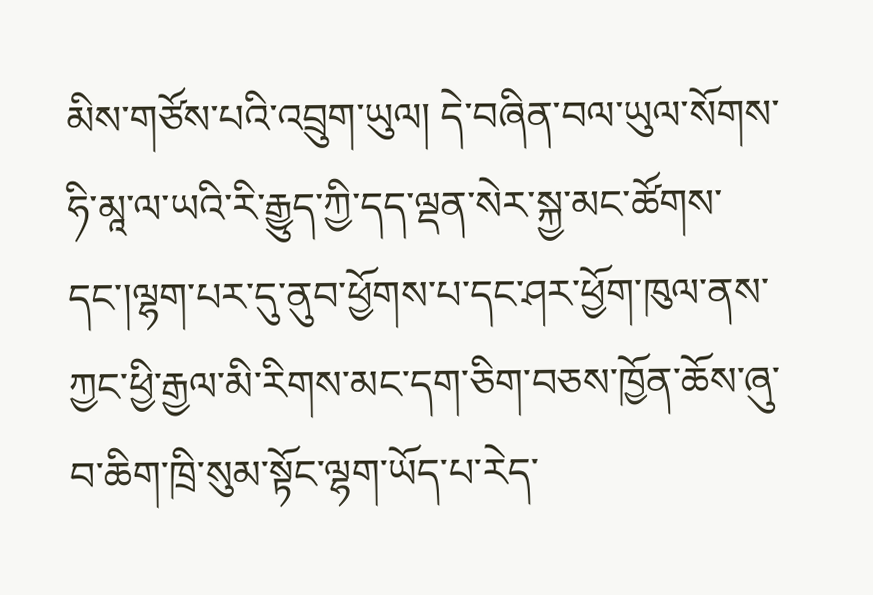མིས་གཙོས་པའི་འབྲུག་ཡུལ། དེ་བཞིན་བལ་ཡུལ་སོགས་ཧི་མཱ་ལ་ཡའི་རི་རྒྱུད་ཀྱི་དད་ལྡན་སེར་སྐྱ་མང་ཚོགས་དང་།ལྷག་པར་དུ་ནུབ་ཕྱོགས་པ་དང་ཤར་ཕྱོག་ཁུལ་ནས་ཀྱང་ཕྱི་རྒྱལ་མི་རིགས་མང་དག་ཅིག་བཅས་ཁྱོན་ཆོས་ཞུ་བ་ཆིག་ཁྲི་སུམ་སྟོང་ལྷག་ཡོད་པ་རེད་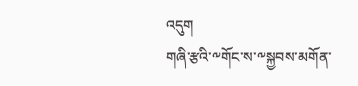འདུག
གཞི་རྩའི་༸གོང་ས་༸སྐྱབས་མགོན་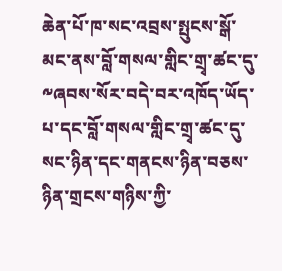ཆེན་པོ་ཁ་སང་འབྲས་སྤུངས་སྒོ་མང་ནས་བློ་གསལ་གླིང་གྲྭ་ཚང་དུ་༸ཞབས་སོར་བདེ་བར་འཁོད་ཡོད་པ་དང་བློ་གསལ་གླིང་གྲྭ་ཚང་དུ་སང་ཉིན་དང་གནངས་ཉིན་བཅས་ཉིན་གྲངས་གཉིས་ཀྱི་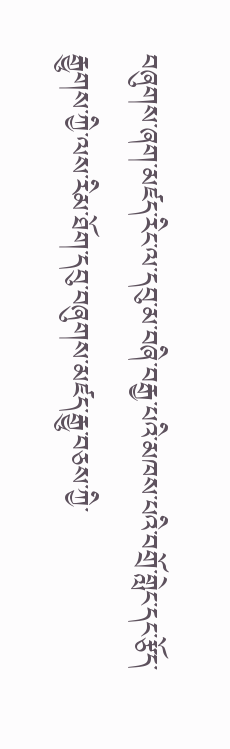བཞུགས་ཞག་མཛད་རིང་ལ་དབུ་མ་བཞི་བརྒྱ་པའི་མཁས་པའི་བགྲོ་གླེང་དང་རྩོད་རྒྱུགས་ཀྱི་ལས་རིམ་ཐོག་དབུ་བཞུགས་མཛད་རྒྱུ་བཅས་ཀྱི་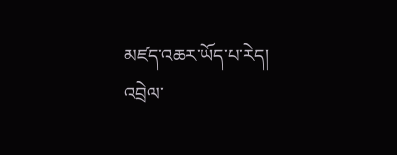མཛད་འཆར་ཡོད་པ་རེད།
འབྲེལ་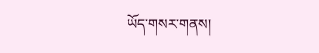ཡོད་གསར་གནས།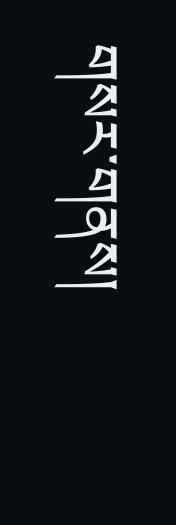གསར་གནས།